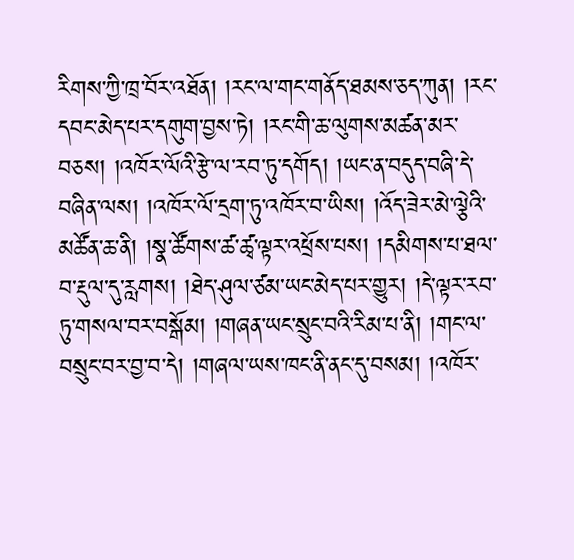རིགས་ཀྱི་ཁྲ་བོར་འཐོན། །རང་ལ་གང་གནོད་ཐམས་ཅད་ཀུན། །རང་དབང་མེད་པར་དགུག་བྱས་ཏེ། །རང་གི་ཆ་ལུགས་མཚན་མར་བཅས། །འཁོར་ལོའི་རྩེ་ལ་རབ་ཏུ་དགོད། །ཡང་ན་བདུད་བཞི་དེ་བཞིན་ལས། །འཁོར་ལོ་དྲག་ཏུ་འཁོར་བ་ཡིས། །འོད་ཟེར་མེ་ལྕེའི་མཚོན་ཆ་ནི། །སྣ་ཚོགས་ཚ་ཚྭ་ལྟར་འཕྲོས་པས། །དམིགས་པ་ཐལ་བ་རྡུལ་དུ་རླགས། །ཐེད་ཤུལ་ཙམ་ཡང་མེད་པར་གྱུར། །དེ་ལྟར་རབ་ཏུ་གསལ་བར་བསྒོམ། །གཞན་ཡང་སྲུང་བའི་རིམ་པ་ནི། །གང་ལ་བསྲུང་བར་བྱ་བ་དེ། །གཞལ་ཡས་ཁང་ནི་ནང་དུ་བསམ། །འཁོར་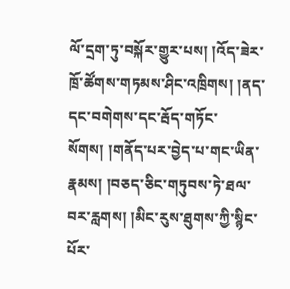ལོ་དྲག་ཏུ་བསྐོར་གྱུར་པས། །འོད་ཟེར་ཁྲོ་ཚོགས་གཏམས་ཤིང་འཁྲིགས། །ནད་དང་བགེགས་དང་རྦོད་གཏོང་སོགས། །གནོད་པར་བྱེད་པ་གང་ཡིན་རྣམས། །བཅད་ཅིང་གཏུབས་ཏེ་ཐལ་བར་རླགས། །མིང་རུས་ཐུགས་ཀྱི་སྙིང་པོར་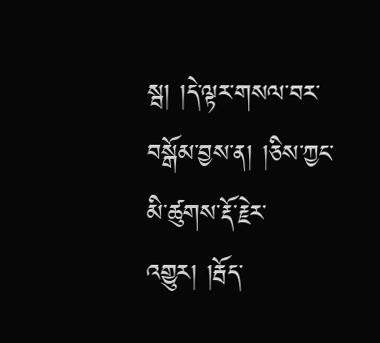སྦ། །དེ་ལྟར་གསལ་བར་བསྒོམ་བྱས་ན། །ཅིས་ཀྱང་མི་ཚུགས་རྡོ་རྗེར་འགྱུར། །རྦོད་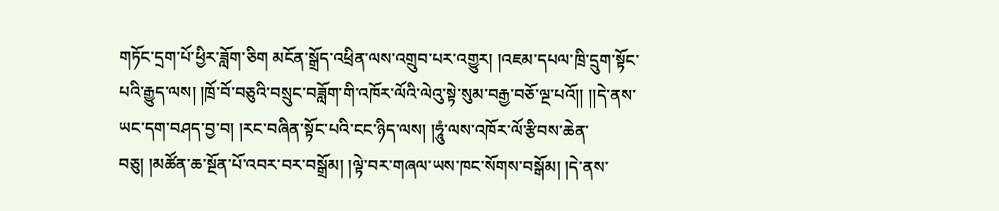གཏོང་དྲག་པོ་ཕྱིར་ཟློག་ཅིག མངོན་སྒྲོད་འཕྲིན་ལས་འགྲུབ་པར་འགྱུར། །འཇམ་དཔལ་ཁྲི་དྲུག་སྟོང་པའི་རྒྱུད་ལས། །ཁྲོ་བོ་བཅུའི་བསྲུང་བཟློག་གི་འཁོར་ལོའི་ལེའུ་སྟེ་སུམ་བརྒྱ་བཅོ་ལྔ་པའོ།། །།དེ་ནས་ཡང་དག་བཤད་བྱ་བ། །རང་བཞིན་སྟོང་པའི་ངང་ཉིད་ལས། །ཧཱུཾ་ལས་འཁོར་ལོ་རྩིབས་ཆེན་བཅུ། །མཚོན་ཆ་སྔོན་པོ་འབར་བར་བསྒྲོམ། །ལྟེ་བར་གཞལ་ཡས་ཁང་སོགས་བསྒོམ། །དེ་ནས་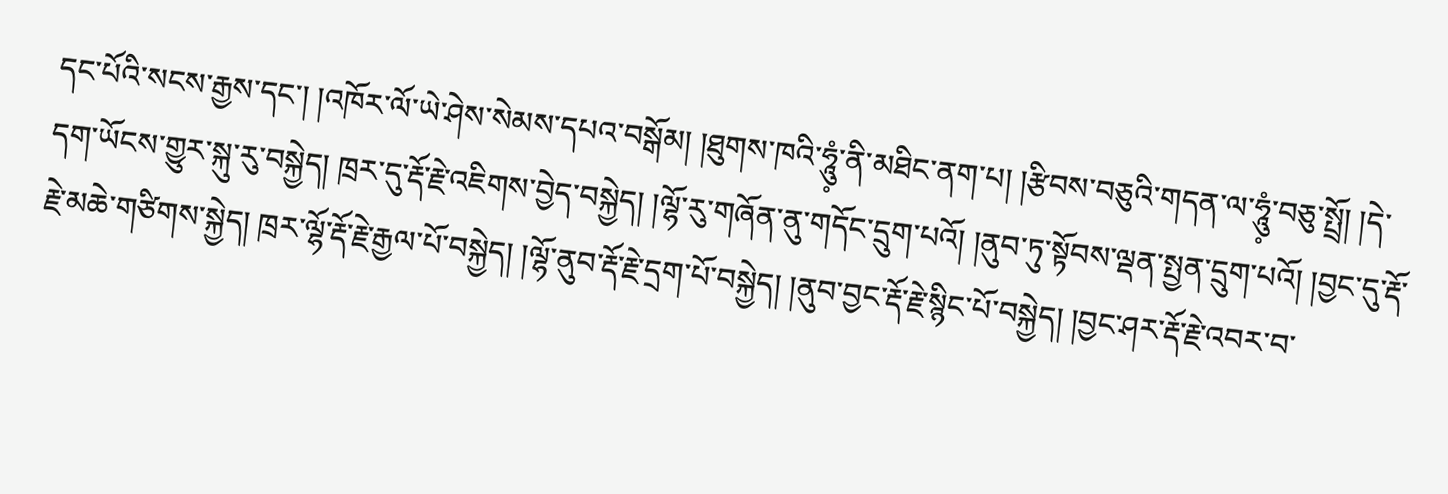དང་པོའི་སངས་རྒྱས་དང་། །འཁོར་ལོ་ཡེ་ཤེས་སེམས་དཔའ་བསྒོམ། །ཐུགས་ཁའི་ཧཱུཾ༷་ནི་མཐིང་ནག་པ། །རྩིབས་བཅུའི་གདན་ལ་ཧཱུཾ༷་བཅུ་སྤྲོ། །དེ་དག་ཡོངས་གྱུར་སྐུ་རུ་བསྐྱེད། ཁྲར་དུ་རྡོ་རྗེ་འཇིགས་བྱེད་བསྐྱེད། །ལྷོ་རུ་གཞོན་ནུ་གདོང་དྲུག་པའོ། །ནུབ་ཏུ་སྟོབས་ལྡན་སྤྱན་དྲུག་པའོ། །བྱང་དུ་རྡོ་རྗེ་མཆེ་གཙིགས་སྐྱེད། ཁྲར་ལྷོ་རྡོ་རྗེ་རྒྱལ་པོ་བསྐྱེད། །ལྷོ་ནུབ་རྡོ་རྗེ་དྲག་པོ་བསྐྱེད། །ནུབ་བྱང་རྡོ་རྗེ་སྙིང་པོ་བསྐྱེད། །བྱང་ཤར་རྡོ་རྗེ་འབར་བ་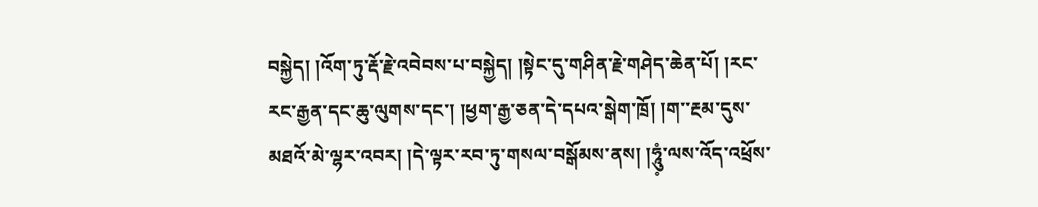བསྐྱེད། །འོག་ཏུ་རྡོ་རྗེ་འབེབས་པ་བསྐྱེད། །སྟེང་དུ་གཤིན་རྗེ་གཤེད་ཆེན་པོ། །རང་རང་རྒྱན་དང་ཆུ་ལུགས་དང་། །ཕྱག་རྒྱ་ཅན་དེ་དཔའ་སྒེག་ཁྲོ། །ག་་རྔམ་དུས་མཐའོ་མེ་ལྷར་འབར། །དེ་ལྟར་རབ་ཏུ་གསལ་བསྒོམས་ནས། །ཧཱུཾ༷་ལས་འོད་འཕྲོས་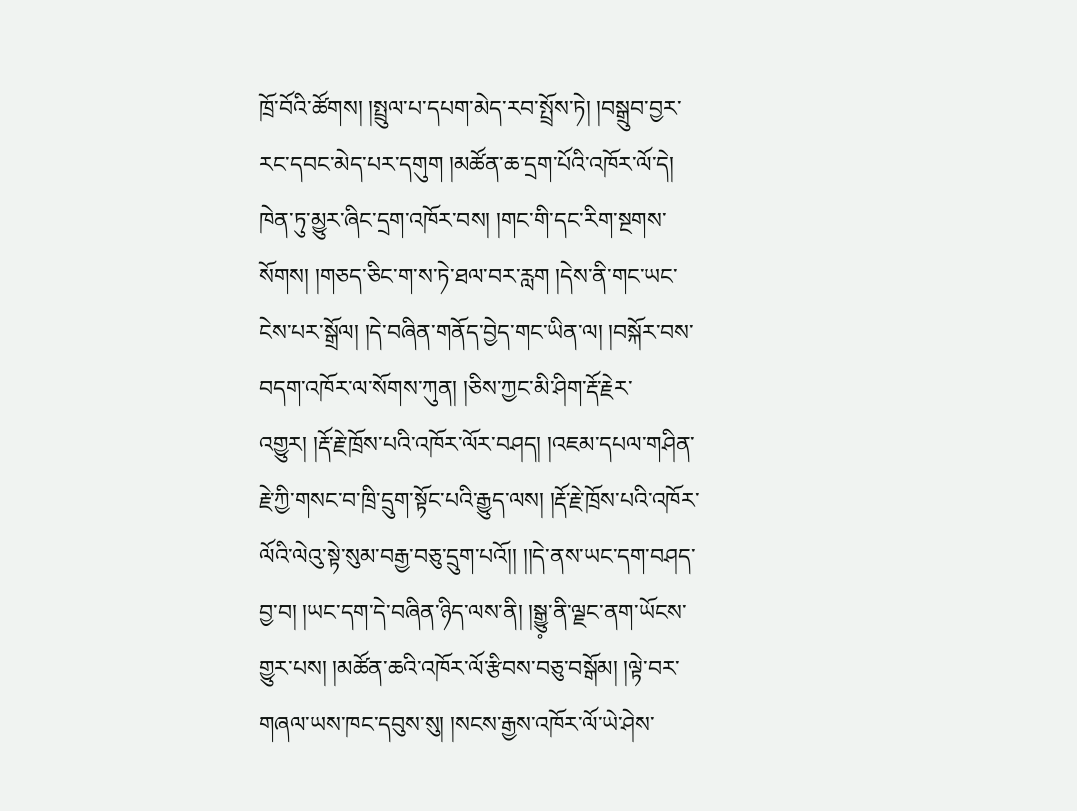ཁྲོ་བོའི་ཚོགས། །སྤྲུལ་པ་དཔག་མེད་རབ་སྤྲོས་ཏེ། །བསྒྲུབ་བྱར་རང་དབང་མེད་པར་དགུག །མཚོན་ཆ་དྲག་པོའི་འཁོར་ལོ་དེ། ཁེན་ཏུ་མྱུར་ཞིང་དྲག་འཁོར་བས། །གང་གི་དང་རིག་སྔགས་སོགས། །གཅད་ཅིང་ག་ས་ཏེ་ཐལ་བར་རླག །དེས་ནི་གང་ཡང་ངེས་པར་སྒྲོལ། །དེ་བཞིན་གནོད་བྱེད་གང་ཡིན་ལ། །བསྐོར་བས་བདག་འཁོར་ལ་སོགས་ཀུན། །ཅིས་ཀྱང་མི་ཤིག་རྡོ་རྗེར་འགྱུར། །རྡོ་རྗེ་ཁྲོས་པའི་འཁོར་ལོར་བཤད། །འཇམ་དཔལ་གཤིན་རྗེ་ཀྱི་གསང་བ་ཁྲི་དྲུག་སྟོང་པའི་རྒྱུད་ལས། །རྡོ་རྗེ་ཁྲོས་པའི་འཁོར་ལོའི་ལེའུ་སྟེ་སུམ་བརྒྱ་བཅུ་དྲུག་པའོ།། །།དེ་ནས་ཡང་དག་བཤད་བྱ་བ། །ཡང་དག་དེ་བཞིན་ཉིད་ལས་ནི། །སྒྱུ༷་ནི་ལྗང་ནག་ཡོངས་གྱུར་པས། །མཚོན་ཆའི་འཁོར་ལོ་རྩིབས་བཅུ་བསྒོམ། །ལྟེ་བར་གཞལ་ཡས་ཁང་དབུས་སུ། །སངས་རྒྱས་འཁོར་ལོ་ཡེ་ཤེས་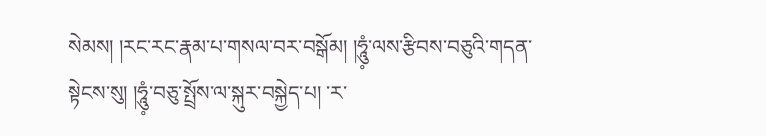སེམས། །རང་རང་རྣམ་པ་གསལ་བར་བསྒོམ། །ཧཱུཾ༷་ལས་རྩིབས་བཅུའི་གདན་སྟེངས་སུ། །ཧཱུཾ༷་བཅུ་སྤྲོས་ལ་སྐུར་བསྐྱེད་པ། ་ར་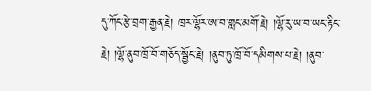དུ་ཀོང་རྩེ་བྲག་རྒྱན་རྗེ། ཁྲར་ལྷོར་ཨ་བ་གླང་མགོ་རྗེ། །ལྷོ་རུ་ཡ་བ་ཡང་རྟིང་རྗེ། །ལྷོ་ནུབ་ཁྲོ་བོ་གཅོད་སྦྱོང་རྗེ། །ནུབ་ཏུ་ཁྲོ་བོ་དམིགས་པ་རྗེ། །ནུབ་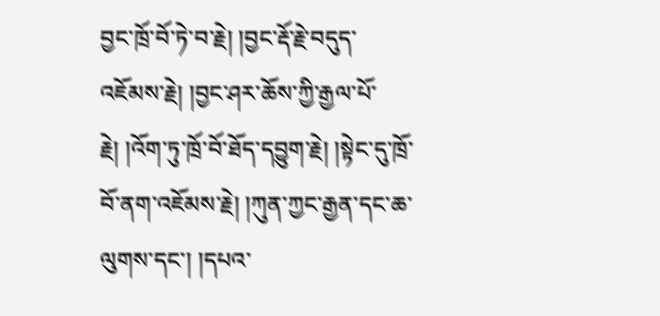བྱང་ཁྲོ་བོ་ཏེ་བ་རྗེ། །བྱང་རྡོ་རྗེ་བདུད་འཇོམས་རྗེ། །བྱང་ཤར་ཆོས་ཀྱི་རྒྱལ་པོ་རྗེ། །འོག་ཏུ་ཁྲོ་བོ་ཐོད་དབྱུག་རྗེ། །སྟེང་དུ་ཁྲོ་བོ་ནག་འཇོམས་རྗེ། །ཀུན་ཀྱང་རྒྱན་དང་ཆ་ལུགས་དང་། །དཔའ་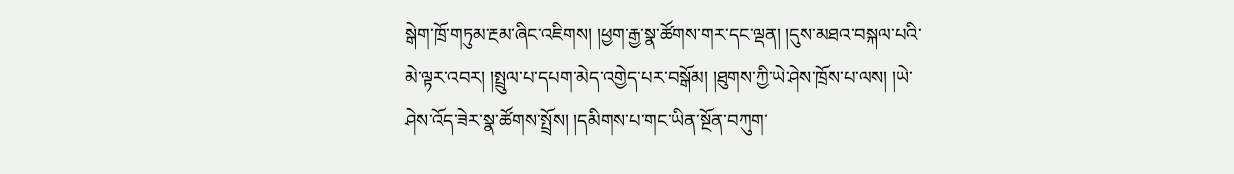སྒེག་ཁྲོ་གཏུམ་རྔམ་ཞིང་འཇིགས། །ཕྱག་རྒྱ་སྣ་ཚོགས་གར་དང་ལྡན། །དུས་མཐའ་བསྐལ་པའི་མེ་ལྟར་འབར། །སྤྲུལ་པ་དཔག་མེད་འགྱེད་པར་བསྒོམ། །ཐུགས་ཀྱི་ཡེ་ཤེས་ཁྲོས་པ་ལས། །ཡེ་ཤེས་འོད་ཟེར་སྣ་ཚོགས་སྤྲོས། །དམིགས་པ་གང་ཡིན་སྔོན་བཀུག་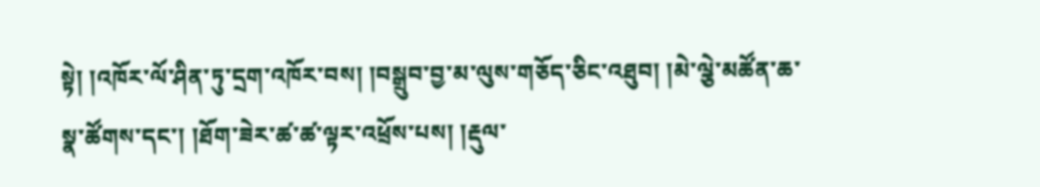སྟེ། །འཁོར་ལོ་ཤིན་ཏུ་དྲག་འཁོར་བས། །བསྒྲུབ་བྱ་མ་ལུས་གཅོད་ཅིང་འཐུབ། །མེ་ལྕེ་མཚོན་ཆ་སྣ་ཚོགས་དང་། །ཐོག་ཟེར་ཚ་ཚ་ལྟར་འཕྲོས་པས། །རྡུལ་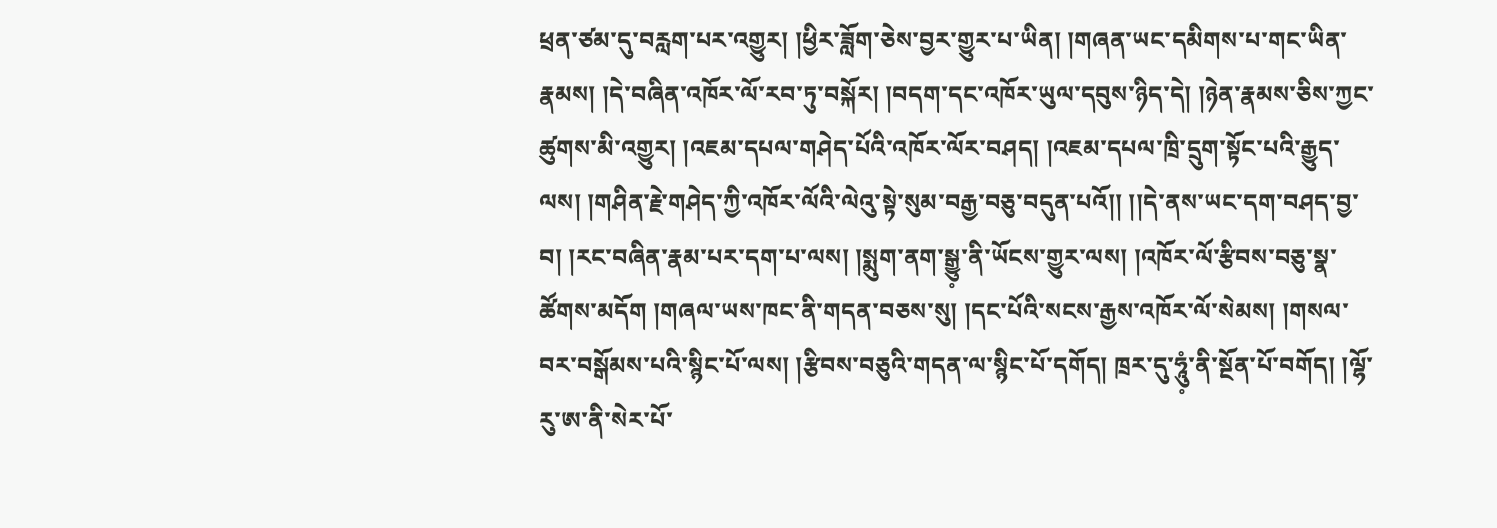ཕྲན་ཙམ་དུ་བརླག་པར་འགྱུར། །ཕྱིར་ཟློག་ཅེས་བྱར་གྱུར་པ་ཡིན། །གཞན་ཡང་དམིགས་པ་གང་ཡིན་རྣམས། །དེ་བཞིན་འཁོར་ལོ་རབ་ཏུ་བསྐོར། །བདག་དང་འཁོར་ཡུལ་དབུས་ཉིད་དེ། །ཉེན་རྣམས་ཅིས་ཀྱང་ཚུགས་མི་འགྱུར། །འཇམ་དཔལ་གཤེད་པོའི་འཁོར་ལོར་བཤད། །འཇམ་དཔལ་ཁྲི་དྲུག་སྟོང་པའི་རྒྱུད་ལས། །གཤིན་རྗེ་གཤེད་ཀྱི་འཁོར་ལོའི་ལེའུ་སྟེ་སུམ་བརྒྱ་བཅུ་བདུན་པའོ།། །།དེ་ནས་ཡང་དག་བཤད་བྱ་བ། །རང་བཞིན་རྣམ་པར་དག་པ་ལས། །སྨུག་ནག་སྒྱུ༷་ནི་ཡོངས་གྱུར་ལས། །འཁོར་ལོ་རྩིབས་བཅུ་སྣ་ཚོགས་མདོག །གཞལ་ཡས་ཁང་ནི་གདན་བཅས་སུ། །དང་པོའི་སངས་རྒྱས་འཁོར་ལོ་སེམས། །གསལ་བར་བསྒོམས་པའི་སྙིང་པོ་ལས། །རྩིབས་བཅུའི་གདན་ལ་སྙིང་པོ་དགོད། ཁྲར་དུ་ཧཱུཾ༷་ནི་སྔོན་པོ་བགོད། །ལྷོ་རུ་ཨ་ནི་སེར་པོ་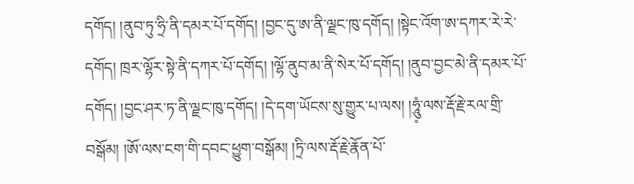དགོད། །ནུབ་ཏུ་ཧྲི་ནི་དམར་པོ་དགོད། །བྱང་དུ་ཨ་ནི་ལྗང་ཁུ་དགོད། །སྟེང་འོག་ཨ་དཀར་རེ་རེ་དགོད། ཁྲར་ལྷོར་སྟེ་ནི་དཀར་པོ་དགོད། །ལྷོ་ནུབ་མ་ནི་སེར་པོ་དགོད། །ནུབ་བྱང་མེ་ནི་དམར་པོ་དགོད། །བྱང་ཤར་ཏ་ནི་ལྗང་ཁུ་དགོད། །དེ་དག་ཡོངས་སུ་གྱུར་པ་ལས། །ཧཱུཾ༷་ལས་རྡོ་རྗེ་རལ་གྲི་བསྒོམ། །ཨོ་ལས་ངག་གི་དབང་ཕྱུག་བསྒོམ། །ཏྲི་ལས་རྡོ་རྗེ་རྣོན་པོ་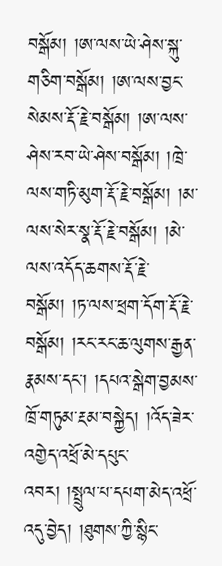བསྒོམ། །ཨ་ལས་ཡེ་ཤེས་སྐུ་གཅིག་བསྒོམ། །ཨ་ལས་བྱང་སེམས་རྡོ་རྗེ་བསྒོམ། །ཨ་ལས་ཤེས་རབ་ཡེ་ཤེས་བསྒོམ། །ཁྲེ་ལས་གཏི་མུག་རྡོ་རྗེ་བསྒོམ། །མ་ལས་སེར་སྣ་རྡོ་རྗེ་བསྒོམ། །མེ་ལས་འདོད་ཆགས་རྡོ་རྗེ་བསྒོམ། །ཏ་ལས་ཕྲག་དོག་རྡོ་རྗེ་བསྒོམ། །རང་རང་ཆ་ལུགས་རྒྱན་རྣམས་དང་། །དཔའ་སྒེག་བྱམས་ཁྲོ་གཏུམ་རྔམ་བསྐྱེད། །འོད་ཟེར་འགྱེད་འཕྲོ་མེ་དཔུང་འབར། །སྤྲུལ་པ་དཔག་མེད་འཕྲོ་འདུ་བྱེད། །ཐུགས་ཀྱི་སྙིང་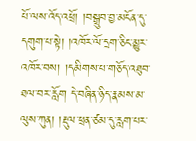པོ་ལས་འོད་འཕྲོ། །བསྒྲུབ་བྱ་མངོན་དུ་དགུག་པ་སྟེ། །འཁོར་ལོ་དྲག་ཅིང་མྱུར་འཁོར་བས། །དམིགས་པ་གཅོད་འཐུབ་ཐལ་བར་རློག དེ་བཞིན་ཉིད་རྣམས་མ་ལུས་ཀུན། །རྡུལ་ཕྲན་ཙམ་དུ་རླག་པར་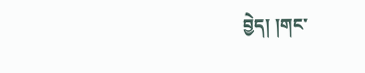བྱེད། །གང་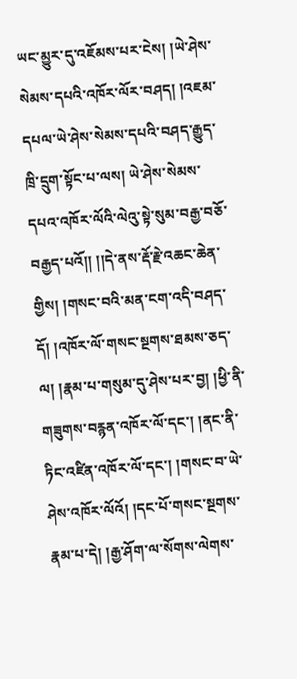ཡང་མྱུར་དུ་འཇོམས་པར་ངེས། །ཡེ་ཤེས་སེམས་དཔའི་འཁོར་ལོར་བཤད། །འཇམ་དཔལ་ཡེ་ཤེས་སེམས་དཔའི་བཤད་རྒྱུད་ཁྲི་དྲུག་སྟོང་པ་ལས། ཡེ་ཤེས་སེམས་དཔའ་འཁོར་ལོའི་ལེའུ་སྟེ་སུམ་བརྒྱ་བཅོ་བརྒྱད་པའོ།། །།དེ་ནས་རྡོ་རྗེ་འཆང་ཆེན་གྱིས། །གསང་བའི་མན་ངག་འདི་བཤད་དོ། །འཁོར་ལོ་གསང་སྔགས་ཐམས་ཅད་ལ། །རྣམ་པ་གསུམ་དུ་ཤེས་པར་བྱ། །ཕྱི་ནི་གཟུགས་བརྙན་འཁོར་ལོ་དང་། །ནང་ནི་ཏིང་འཛིན་འཁོར་ལོ་དང་། །གསང་བ་ཡེ་ཤེས་འཁོར་ལོའོ། །དང་པོ་གསང་སྔགས་རྣམ་པ་དེ། །རྒྱ་ཤོག་ལ་སོགས་ལེགས་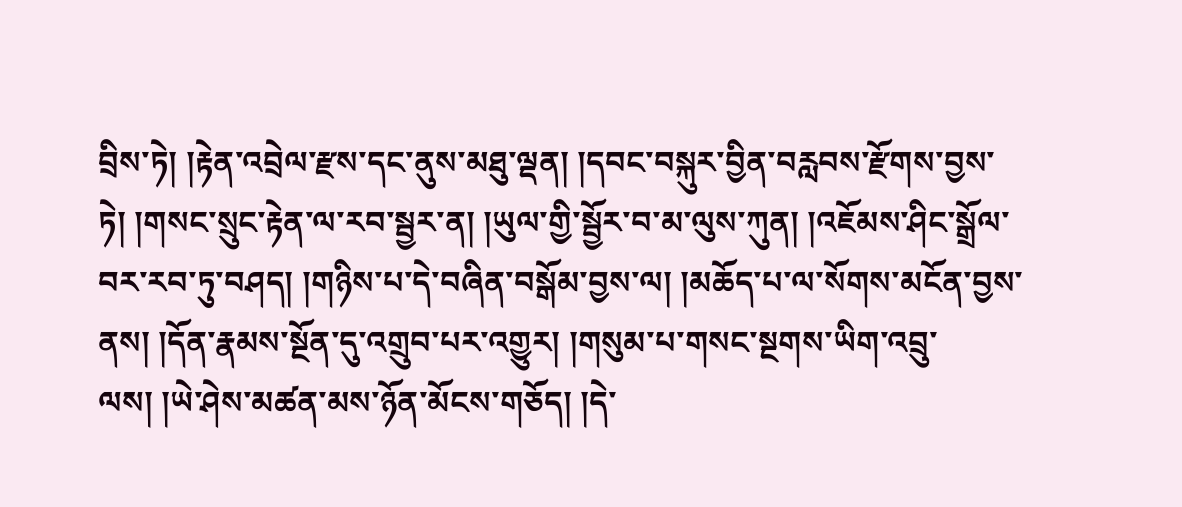བྲིས་ཏེ། །རྟེན་འབྲེལ་རྫས་དང་ནུས་མཐུ་ལྡན། །དབང་བསྐུར་བྱིན་བརླབས་རྫོགས་བྱས་ཏེ། །གསང་སྲུང་རྟེན་ལ་རབ་སྦྱར་ན། །ཡུལ་གྱི་སྦྱོར་བ་མ་ལུས་ཀུན། །འཇོམས་ཤིང་སྒྲོལ་བར་རབ་ཏུ་བཤད། །གཉིས་པ་དེ་བཞིན་བསྒོམ་བྱས་ལ། །མཆོད་པ་ལ་སོགས་མངོན་བྱས་ནས། །དོན་རྣམས་སྔོན་དུ་འགྲུབ་པར་འགྱུར། །གསུམ་པ་གསང་སྔགས་ཡིག་འབྲུ་ལས། །ཡེ་ཤེས་མཚན་མས་ཉོན་མོངས་གཅོད། །དེ་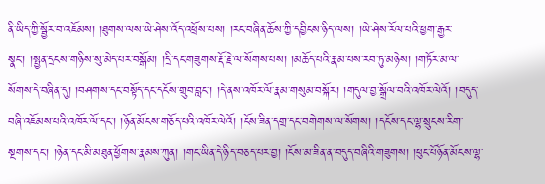ནི་ཡིད་ཀྱི་སྦྱོར་བ་འཇོམས། །ཐུགས་ལས་ཡེ་ཤེས་འོད་འཕྲོས་པས། །རང་བཞིན་ཆོས་ཀྱི་དབྱིངས་ཉིད་ལས། །ཡེ་ཤེས་རོལ་པའི་ཕྱག་རྒྱར་སྣང་། །སྤྱན་དྲངས་གཉིས་སུ་མེད་པར་བསྒོམ། །དྲི་དང་གཟུགས་རྡོ་རྗེ་ལ་སོགས་པས། །མཆོད་པའི་རྣམ་པས་རབ་ཏུ་མཉེས། །གཏོར་མ་ལ་སོགས་དེ་བཞིན་དུ། །བཤགས་དང་བསྟོད་དང་དངོས་གྲུབ་བླང་། །དེ་ནས་འཁོར་ལོ་རྣམ་གསུམ་བསྐོར། །གདུལ་བྱ་སྒྲོལ་བའི་འཁོར་ལེའོ། །བདུད་བཞི་འཇོམས་པའི་འཁོར་ལོ་དང་། །ཉོན་མོངས་གཅོད་པའི་འཁོར་ལེའོ། །ངོས་ཟིན་དགྲ་དང་བགེགས་ལ་སོགས། །དངོས་དང་ལྷ་སྲུངས་རིག་སྔགས་དང་། །ཉེན་དང་མི་མཐུན་ཕྱོགས་རྣམས་ཀུན། །གང་ཡིན་དེ་ཉིད་བཅད་པར་བྱ། །ངོས་མ་ཟིན་ན་བདུད་བཞིའི་གཟུགས། །ཕུང་པོཉོན་མོངས་ལྷ་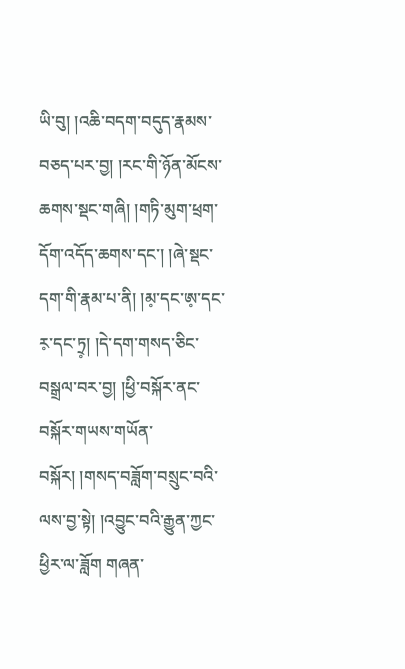ཡི་བུ། །འཆི་བདག་བདུད་རྣམས་བཅད་པར་བྱ། །རང་གི་ཉོན་མོངས་ཆགས་སྡང་གཞི། །གཏི་མུག་ཕྲག་དོག་འདོད་ཆགས་དང་། །ཞེ་སྡང་དག་གི་རྣམ་པ་ནི། །མ༷་དང་ཨ༷་དང་ར༷་དང་ཏྲ༷། །དེ་དག་གསད་ཅིང་བསྒྲལ་བར་བྱ། །ཕྱི་བསྐོར་ནང་བསྐོར་གཡས་གཡོན་བསྐོར། །གསད་བཟློག་བསྲུང་བའི་ལས་བྱ་སྟེ། །འབྱུང་བའི་རྒྱུན་ཀྱང་ཕྱིར་ལ་ཟློག གཞན་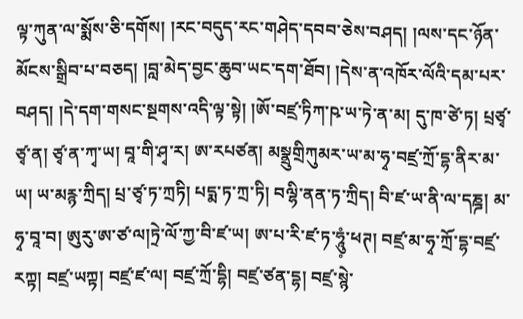ལྟ་ཀུན་ལ་སྨོས་ཅི་དགོས། །རང་བདུད་རང་གཤེད་དབབ་ཅེས་བཤད། །ལས་དང་ཉོན་མོངས་སྒྲིབ་པ་བཅད། །བླ་མེད་བྱང་ཆུབ་ཡང་དག་ཐོབ། །དེས་ན་འཁོར་ལོའི་དམ་པར་བཤད། །དེ་དག་གསང་སྔགས་འདི་ལྟ་སྟེ། །ཨོ་བཛྲ་ཏིཀ་ཥ་ཡ་ཏེ་ན་མ། དུ་ཁ་ཙེ་ཏ། པྲཙྭ་ཙྭ་ན། ཙྭ་ན་ཀྭ་ཡ། བཱ་གི་ཤྭ་ར། ཨ་རཔཙན། མསྣྲུགྲིཀུམར་ཡ་མ་ཧྭ་བཛྲ་ཀྲོ་དྷ་ནིར་མ་ཡ། ཡ་མརྙ་ཀྲིད། པྲ་ཙྭ་ཏ་ཀྲཏི། པདྨ་ཏ་ཀྲ་ཏི། བལྷི་ནན་ཏ་ཀྲིད། བི་ཛ་ཡ་ནི་ལ་དཎྜ། མ་ཧྭ་བཱ་བ། ཨུརུ་ཨ་ཙ་ལ།ཏྲེ་ལོ་ཀྱ་བི་ཛ་ཡ། ཨ་པ་རི་ཛ་ཏ་ཧཱུཾ༷་ཕཊ། བཛྲ་མ་ཧྭ་ཀྲོ་དྷ་བཛྲ་རཀྟ། བཛྲ་ཡཀྟ། བཛྲ་ཛ་ལ། བཛྲ་ཀྲོ་དྷི། བཛྲ་ཙན་དྷ། བཛྲ་སྙེ་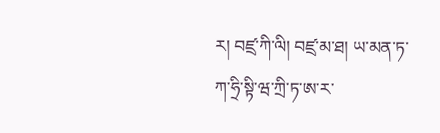ར། བཛྲ་ཀི་ལི། བཛྲ་མ་ཐ། ཡ་མན་ཏ་ཀ་ཧྲི་སྟི་ཝ་ཀྲི་ཏ་ཨ་ར་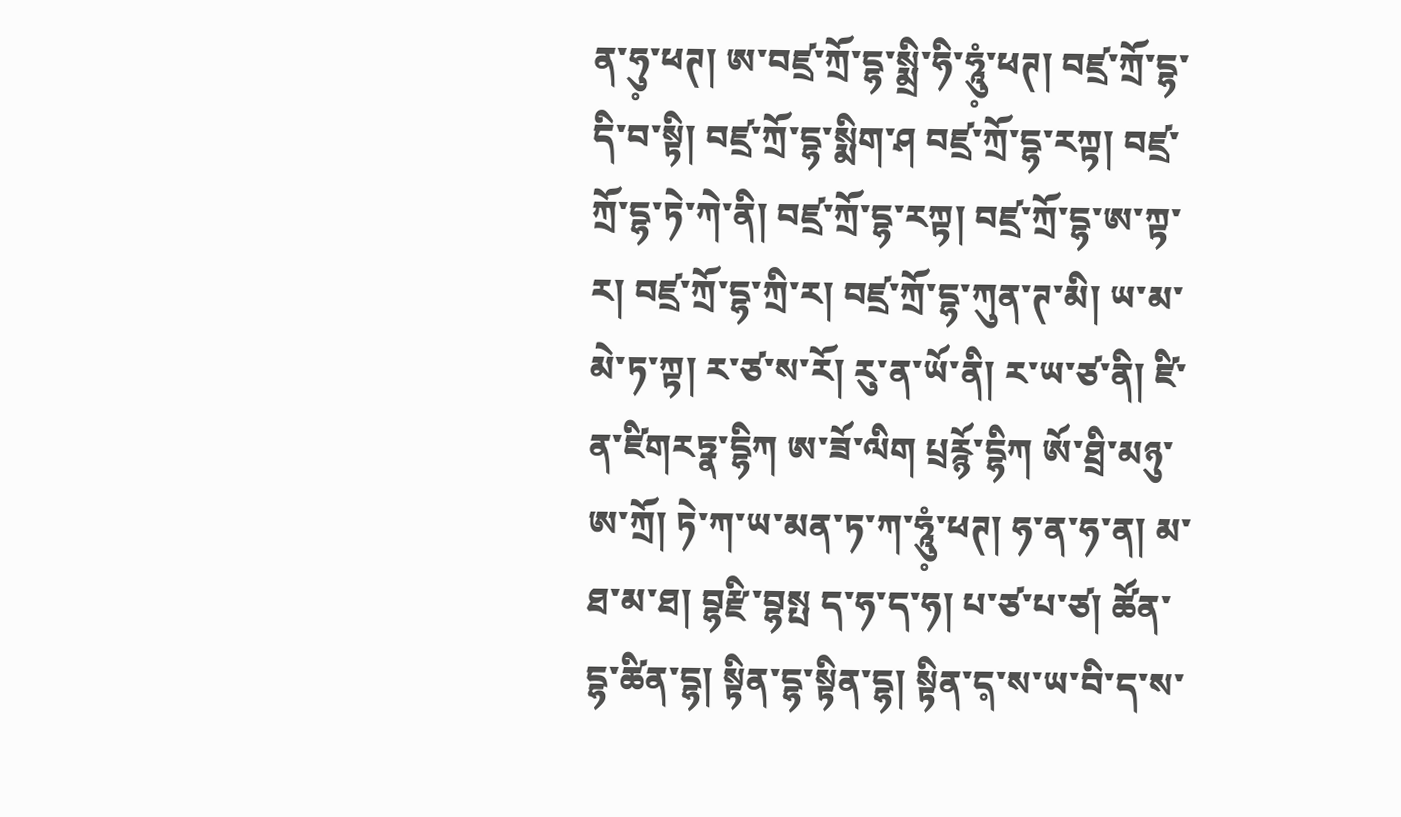ན་ཧུ༷་ཕཊ། ཨ་བཛྲ་ཀྲོ་དྷ་སྨྲི་ཧི་ཧཱུཾ༷་ཕཊ། བཛྲ་ཀྲོ་དྷ་དི་བ་སྟི། བཛྲ་ཀྲོ་དྷ་སྨིག་ཤ བཛྲ་ཀྲོ་དྷ་རཀྟ། བཛྲ་ཀྲོ་དྷ་ཏེ་ཀེ་ནི། བཛྲ་ཀྲོ་དྷ་རཀྟ། བཛྲ་ཀྲོ་དྷ་ཨ་ཀྟ་ར། བཛྲ་ཀྲོ་དྷ་ཀྲི་ར། བཛྲ་ཀྲོ་དྷ་ཀུན་ཊ་མི། ཡ་མ་མེ་ཏ་ཀྟ། ར་ཙ་ས་རོ། རུ་ན་ཡོ་ནི། ར་ཡ་ཙ་ནི། ཛི་ན་ཛིགརཏྣ་དྷིཀ ཨ་ཟོ་ལིག པྲརྙོ་དྷིཀ ཨོ་ཐྲི་མཉུ་ཨ་ཀྲོ། ཏེ་ཀ་ཡ་མན་ཏ་ཀ་ཧཱུཾ༷་ཕཊ། ཧ་ན་ཧ་ན། མ་ཐ་མ་ཐ། བྷརྫི་བྷསྤ ད་ཧ་ད་ཧ། པ་ཙ་པ་ཙ། ཚོན་དྷ་ཚིན་དྷ། སྟིན་དྷ་སྟིན་དྷ། སྟིན་ད༷་ས་ཡ་བི་ད་ས་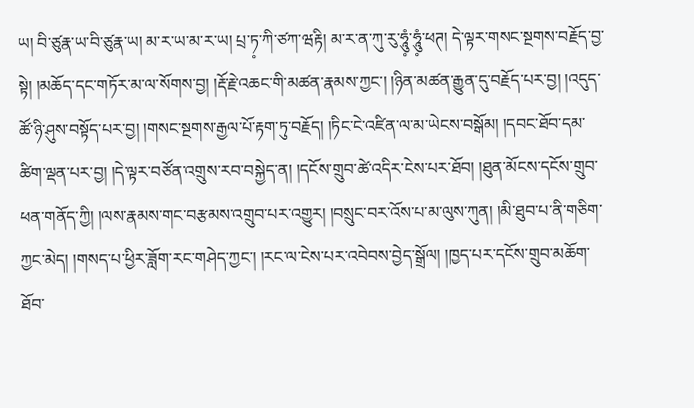ཡ། བི་ཙུརྣ་ཡ་བི་ཙུརྣ་ཡ། མ་ར་ཡ་མ་ར་ཡ། པྲ་ཏ༷་ཀི་ཙཀ་ཝརྟི། མ་ར་ན་ཀུ་རུ་ཧཱུཾ༷་ཧཱུཾ༷་ཕཊ། དེ་ལྟར་གསང་སྔགས་བརྗོད་བྱ་སྟེ། །མཆོད་དང་གཏོར་མ་ལ་སོགས་བྱ། །རྡོ་རྗེ་འཆང་གི་མཚན་རྣམས་ཀྱང་། །ཉིན་མཚན་རྒྱུན་དུ་བརྗོད་པར་བྱ། །འདུད་ཚོ་ཉི་ཤུས་བསྟོད་པར་བྱ། །གསང་སྔགས་རྒྱལ་པོ་རྟག་ཏུ་བརྗོད། །ཏིང་ངེ་འཛིན་ལ་མ་ཡེངས་བསྒོམ། །དབང་ཐོབ་དམ་ཚིག་ལྡན་པར་བྱ། །དེ་ལྟར་བཙོན་འགྲུས་རབ་བསྐྱེད་ན། །དངོས་གྲུབ་ཚེ་འདིར་ངེས་པར་ཐོབ། །ཐུན་མོངས་དངོས་གྲུབ་ཕན་གནོད་ཀྱི། །ལས་རྣམས་གང་བརྩམས་འགྲུབ་པར་འགྱུར། །བསྲུང་བར་འོས་པ་མ་ལུས་ཀུན། །མི་ཐུབ་པ་ནི་གཅིག་ཀྱང་མེད། །གསད་པ་ཕྱིར་ཟློག་རང་གཤེད་ཀྱང་། །རང་ལ་ངེས་པར་འབེབས་བྱེད་སྒྲོལ། །ཁྱད་པར་དངོས་གྲུབ་མཆོག་ཐོབ་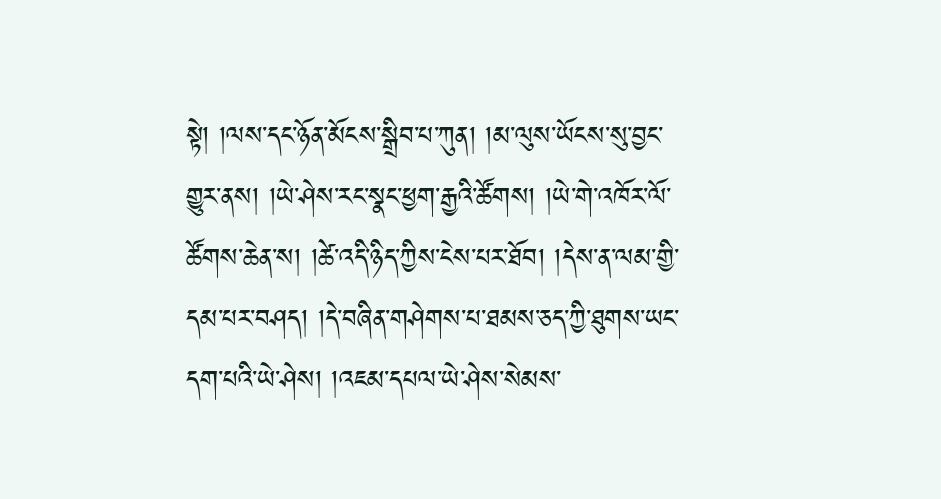སྟེ། །ལས་དང་ཉོན་མོངས་སྒྲིབ་པ་ཀུན། །མ་ལུས་ཡོངས་སུ་བྱང་གྱུར་ནས། །ཡེ་ཤེས་རང་སྣང་ཕྱག་རྒྱའི་ཚོགས། །ཡེ་གེ་འཁོར་ལོ་ཚོགས་ཆེན་ས། །ཚེ་འདི་ཉིད་ཀྱིས་ངེས་པར་ཐོབ། །དེས་ན་ལམ་གྱི་དམ་པར་བཤད། །དེ་བཞིན་གཤེགས་པ་ཐམས་ཅད་ཀྱི་ཐུགས་ཡང་དག་པའི་ཡེ་ཤེས། །འཇམ་དཔལ་ཡེ་ཤེས་སེམས་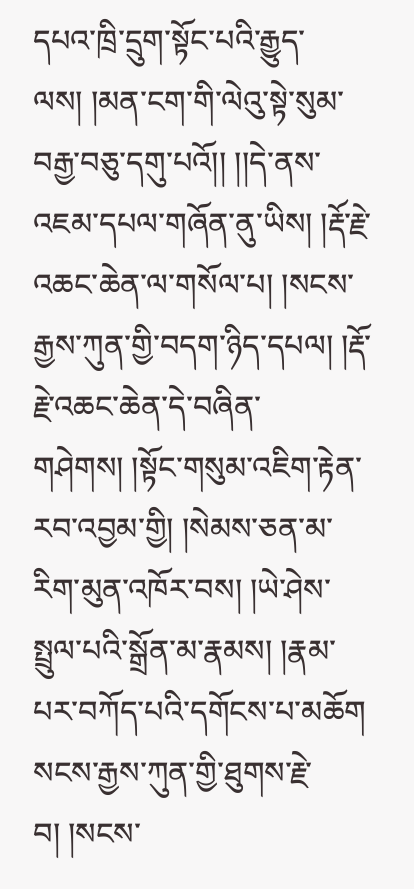དཔའ་ཁྲི་དྲུག་སྟོང་པའི་རྒྱུད་ལས། །མན་ངག་གི་ལེའུ་སྟེ་སུམ་བརྒྱ་བཅུ་དགུ་པའོ།། །།དེ་ནས་འཇམ་དཔལ་གཞོན་ནུ་ཡིས། །རྡོ་རྗེ་འཆང་ཆེན་ལ་གསོལ་པ། །སངས་རྒྱས་ཀུན་གྱི་བདག་ཉིད་དཔལ། །རྡོ་རྗེ་འཆང་ཆེན་དེ་བཞིན་གཤེགས། །སྟོང་གསུམ་འཇིག་རྟེན་རབ་འབྱམ་གྱི། །སེམས་ཅན་མ་རིག་མུན་འཁོར་བས། །ཡེ་ཤེས་སྤྲུལ་པའི་སྒྲོན་མ་རྣམས། །རྣམ་པར་བཀོད་པའི་དགོངས་པ་མཆོག སངས་རྒྱས་ཀུན་གྱི་ཐུགས་རྗེ་བ། །སངས་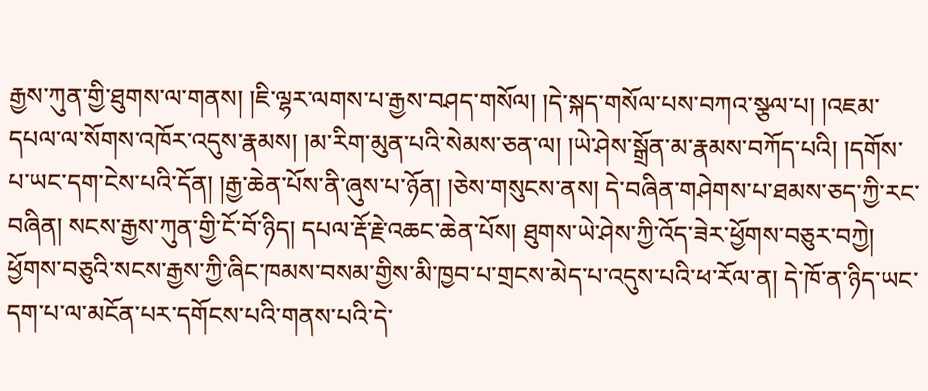རྒྱས་ཀུན་གྱི་ཐུགས་ལ་གནས། །ཇི་ལྷར་ལགས་པ་རྒྱས་བཤད་གསོལ། །དེ་སྐད་གསོལ་པས་བཀའ་སྩལ་པ། །འཇམ་དཔལ་ལ་སོགས་འཁོར་འདུས་རྣམས། །མ་རིག་མུན་པའི་སེམས་ཅན་ལ། །ཡེ་ཤེས་སྒྲོན་མ་རྣམས་བཀོད་པའི། །དགོས་པ་ཡང་དག་ངེས་པའི་དོན། །རྒྱ་ཆེན་པོས་ནི་ཞུས་པ་ཉོན། །ཅེས་གསུངས་ནས། དེ་བཞིན་གཤེགས་པ་ཐམས་ཅད་ཀྱི་རང་བཞིན། སངས་རྒྱས་ཀུན་གྱི་ངོ་བོ་ཉིད། དཔལ་རྡོ་རྗེ་འཆང་ཆེན་པོས། ཐུགས་ཡེ་ཤེས་ཀྱི་འོད་ཟེར་ཕྱོགས་བཅུར་བཀྱེ། ཕྱོགས་བཅུའི་སངས་རྒྱས་ཀྱི་ཞིང་ཁམས་བསམ་གྱིས་མི་ཁྱབ་པ་གྲངས་མེད་པ་འདུས་པའི་ཕ་རོལ་ན། དེ་ཁོ་ན་ཉིད་ཡང་དག་པ་ལ་མངོན་པར་དགོངས་པའི་གནས་པའི་དེ་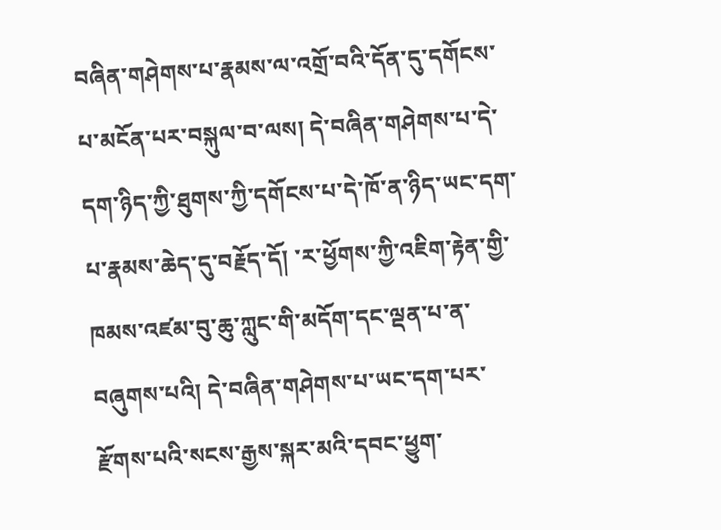བཞིན་གཤེགས་པ་རྣམས་ལ་འགྲོ་བའི་དོན་དུ་དགོངས་པ་མངོན་པར་བསྐུལ་བ་ལས། དེ་བཞིན་གཤེགས་པ་དེ་དག་ཉིད་ཀྱི་ཐུགས་ཀྱི་དགོངས་པ་དེ་ཁོ་ན་ཉིད་ཡང་དག་པ་རྣམས་ཆེད་དུ་བརྗོད་དོ། ་ར་ཕྱོགས་ཀྱི་འཇིག་རྟེན་གྱི་ཁམས་འཛམ་བུ་ཆུ་ཀླུང་གི་མདོག་དང་ལྡན་པ་ན་བཞུགས་པའི། དེ་བཞིན་གཤེགས་པ་ཡང་དག་པར་རྫོགས་པའི་སངས་རྒྱས་སྐར་མའི་དབང་ཕྱུག་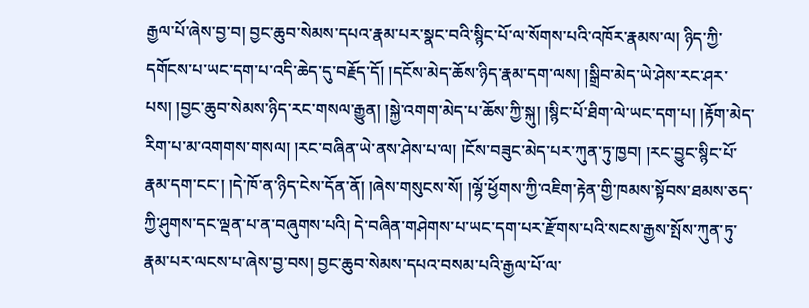རྒྱལ་པོ་ཞེས་བྱ་བ། བྱང་ཆུབ་སེམས་དཔའ་རྣམ་པར་སྣང་བའི་སྙིང་པོ་ལ་སོགས་པའི་འཁོར་རྣམས་ལ། ཉིད་ཀྱི་དགོངས་པ་ཡང་དག་པ་འདི་ཆེད་དུ་བརྗོད་དོ། །དངོས་མེད་ཆོས་ཉིད་རྣམ་དག་ལས། །སྒྲིབ་མེད་ཡེ་ཤེས་རང་ཤར་པས། །བྱང་ཆུབ་སེམས་ཉིད་རང་གསལ་རྒྱུན། །སྐྱེ་འགག་མེད་པ་ཆོས་ཀྱི་སྐུ། །སྙིང་པོ་ཐིག་ལེ་ཡང་དག་པ། །རྟོག་མེད་རིག་པ་མ་འགགས་གསལ། །རང་བཞིན་ཡེ་ནས་ཤེས་པ་ལ། །ངོས་བཟུང་མེད་པར་ཀུན་ཏུ་ཁྱབ། །རང་བྱུང་སྙིང་པོ་རྣམ་དག་ངང་། །དེ་ཁོ་ན་ཉིད་ངེས་དོན་ནོ། །ཞེས་གསུངས་སོ། །ལྷོ་ཕྱོགས་ཀྱི་འཇིག་རྟེན་གྱི་ཁམས་སྟོབས་ཐམས་ཅད་ཀྱི་ཤུགས་དང་ལྡན་པ་ན་བཞུགས་པའི། དེ་བཞིན་གཤེགས་པ་ཡང་དག་པར་རྫོགས་པའི་སངས་རྒྱས་སྤོས་ཀུན་ཏུ་རྣམ་པར་ལངས་པ་ཞེས་བྱ་བས། བྱང་ཆུབ་སེམས་དཔའ་བསམ་པའི་རྒྱལ་པོ་ལ་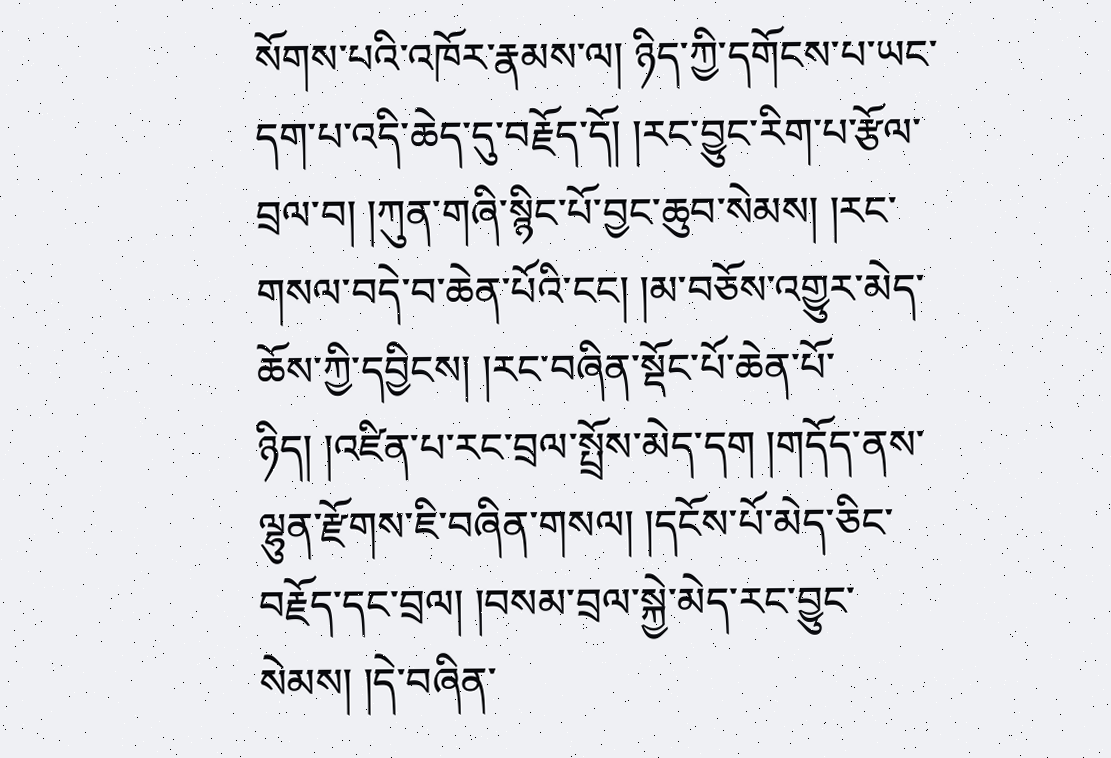སོགས་པའི་འཁོར་རྣམས་ལ། ཉིད་ཀྱི་དགོངས་པ་ཡང་དག་པ་འདི་ཆེད་དུ་བརྗོད་དོ། །རང་བྱུང་རིག་པ་རྩོལ་བྲལ་བ། །ཀུན་གཞི་སྙིང་པོ་བྱང་ཆུབ་སེམས། །རང་གསལ་བདེ་བ་ཆེན་པོའི་ངང། །མ་བཅོས་འགྱུར་མེད་ཆོས་ཀྱི་དབྱིངས། །རང་བཞིན་སྡོང་པོ་ཆེན་པོ་ཉིད། །འཛིན་པ་རང་བྲལ་སྤྲོས་མེད་དག །གདོད་ནས་ལྷུན་རྫོགས་ཇི་བཞིན་གསལ། །དངོས་པོ་མེད་ཅིང་བརྗོད་དང་བྲལ། །བསམ་བྲལ་སྐྱེ་མེད་རང་བྱུང་སེམས། །དེ་བཞིན་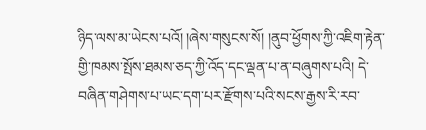ཉིད་ལས་མ་ཡེངས་པའོ། །ཞེས་གསུངས་སོ། །ནུབ་ཕྱོགས་ཀྱི་འཇིག་རྟེན་གྱི་ཁམས་སྤོས་ཐམས་ཅད་ཀྱི་འོད་དང་ལྡན་པ་ན་བཞུགས་པའི། དེ་བཞིན་གཤེགས་པ་ཡང་དག་པར་རྫོགས་པའི་སངས་རྒྱས་རི་རབ་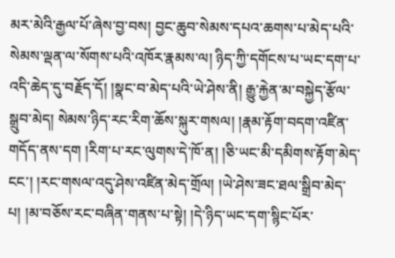མར་མེའི་རྒྱལ་པོ་ཞེས་བྱ་བས། བྱང་ཆུབ་སེམས་དཔའ་ཆགས་པ་མེད་པའི་སེམས་ལྡན་ལ་སོགས་པའི་འཁོར་རྣམས་ལ། ཉིད་ཀྱི་དགོངས་པ་ཡང་དག་པ་འདི་ཆེད་དུ་བརྗོད་དོ། །སྣང་བ་མེད་པའི་ཡེ་ཤེས་ནི། རྒྱུ་རྐྱེན་མ་བསྐྱེད་རྩོལ་སྒྲུབ་མེད། སེམས་ཉིད་རང་རིག་ཆོས་སྐུར་གསལ། །རྣམ་རྟོག་བདག་འཛིན་གདོད་ནས་དག །རིག་པ་རང་ལུགས་དེ་ཁོ་ན། །ཅི་ཡང་མི་དམིགས་རྟོག་མེད་ངང་། །རང་གསལ་འདུ་ཤེས་འཛིན་མེད་གྲོལ། །ཡེ་ཤེས་ཟང་ཐལ་སྒྲིབ་མེད་པ། །མ་བཅོས་རང་བཞིན་གནས་པ་སྟེ། །དེ་ཉིད་ཡང་དག་སྙིང་པོར་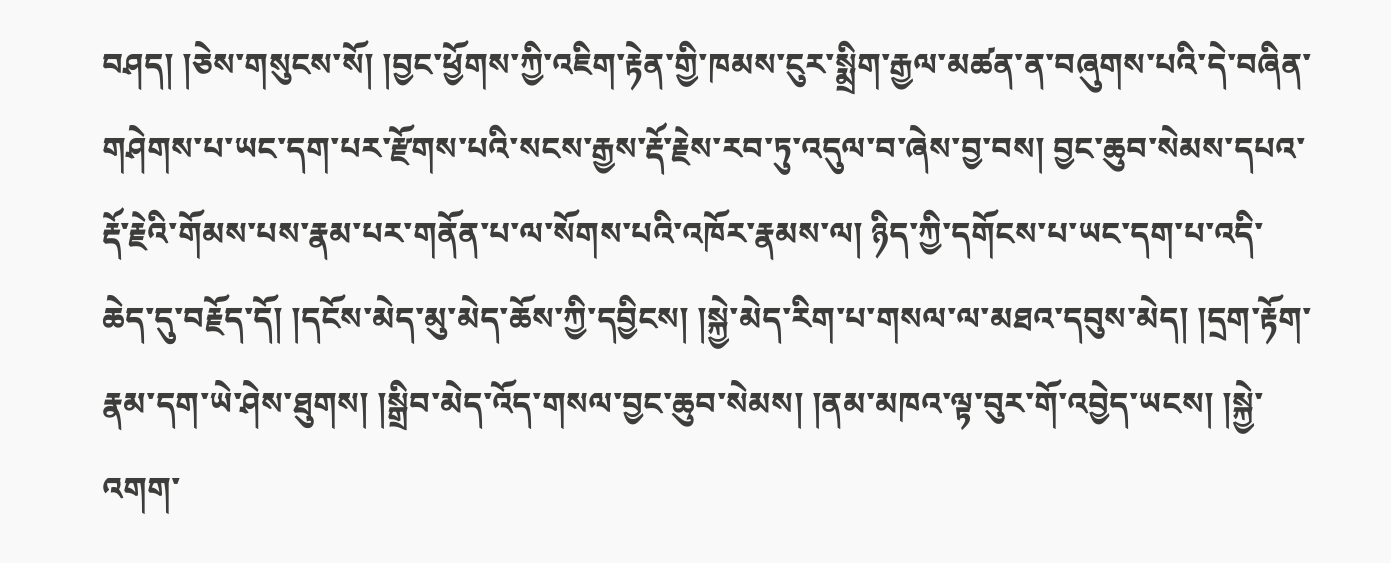བཤད། །ཅེས་གསུངས་སོ། །བྱང་ཕྱོགས་ཀྱི་འཇིག་རྟེན་གྱི་ཁམས་ངུར་སྨྲིག་རྒྱལ་མཚན་ན་བཞུགས་པའི་དེ་བཞིན་གཤེགས་པ་ཡང་དག་པར་རྫོགས་པའི་སངས་རྒྱས་རྡོ་རྗེས་རབ་ཏུ་འདུལ་བ་ཞེས་བྱ་བས། བྱང་ཆུབ་སེམས་དཔའ་རྡོ་རྗེའི་གོམས་པས་རྣམ་པར་གནོན་པ་ལ་སོགས་པའི་འཁོར་རྣམས་ལ། ཉིད་ཀྱི་དགོངས་པ་ཡང་དག་པ་འདི་ཆེད་དུ་བརྗོད་དོ། །དངོས་མེད་མུ་མེད་ཆོས་ཀྱི་དབྱིངས། །སྐྱེ་མེད་རིག་པ་གསལ་ལ་མཐའ་དབུས་མེད། །དྲག་རྟོག་རྣམ་དག་ཡེ་ཤེས་ཐུགས། །སྒྲིབ་མེད་འོད་གསལ་བྱང་ཆུབ་སེམས། །ནམ་མཁའ་ལྟ་བུར་གོ་འབྱེད་ཡངས། །སྐྱེ་འགག་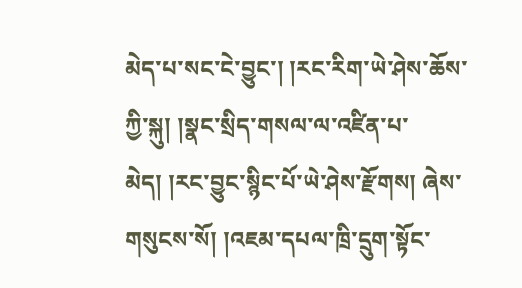མེད་པ་སང་ངེ་བྱུང་། །རང་རིག་ཡེ་ཤེས་ཆོས་ཀྱི་སྐུ། །སྣང་སྲིད་གསལ་ལ་འཛིན་པ་མེད། །རང་བྱུང་སྙིང་པོ་ཡེ་ཤེས་རྫོགས། ཞེས་གསུངས་སོ། །འཇམ་དཔལ་ཁྲི་དྲུག་སྟོང་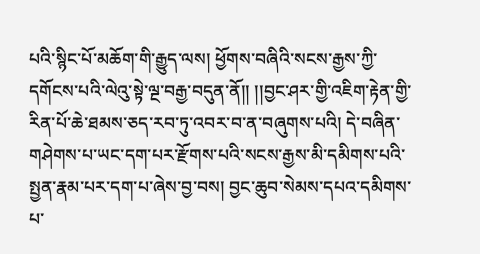པའི་སྙིང་པོ་མཆོག་གི་རྒྱུད་ལས། ཕྱོགས་བཞིའི་སངས་རྒྱས་ཀྱི་དགོངས་པའི་ལེའུ་སྟེ་ལྔ་བརྒྱ་བདུན་ནོ།། །།བྱང་ཤར་གྱི་འཇིག་རྟེན་གྱི་རིན་པོ་ཆེ་ཐམས་ཅད་རབ་ཏུ་འབར་བ་ན་བཞུགས་པའི། དེ་བཞིན་གཤེགས་པ་ཡང་དག་པར་རྫོགས་པའི་སངས་རྒྱས་མི་དམིགས་པའི་སྤྱན་རྣམ་པར་དག་པ་ཞེས་བྱ་བས། བྱང་ཆུབ་སེམས་དཔའ་དམིགས་པ་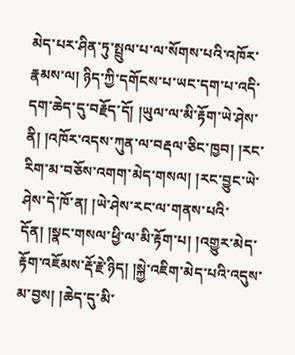མེད་པར་ཤིན་ཏུ་སྤྲུལ་པ་ལ་སོགས་པའི་འཁོར་རྣམས་ལ། ཉིད་ཀྱི་དགོངས་པ་ཡང་དག་པ་འདི་དག་ཆེད་དུ་བརྗོད་དོ། །ཡུལ་ལ་མི་རྟོག་ཡེ་ཤེས་ནི། །འཁོར་འདས་ཀུན་ལ་བརྡལ་ཅིང་ཁྱབ། །རང་རིག་མ་བཅོས་འགག་མེད་གསལ། །རང་བྱུང་ཡེ་ཤེས་དེ་ཁོ་ན། །ཡེ་ཤེས་རང་ལ་གནས་པའི་དོན། །སྣང་གསལ་ཕྱི་ལ་མི་རྟོག་པ། །འགྱུར་མེད་རྟོག་འཇོམས་རྡོ་རྗེ་ཉིད། །སྐྱེ་འཇིག་མེད་པའི་འདུས་མ་བྱས། །ཆེད་དུ་མི་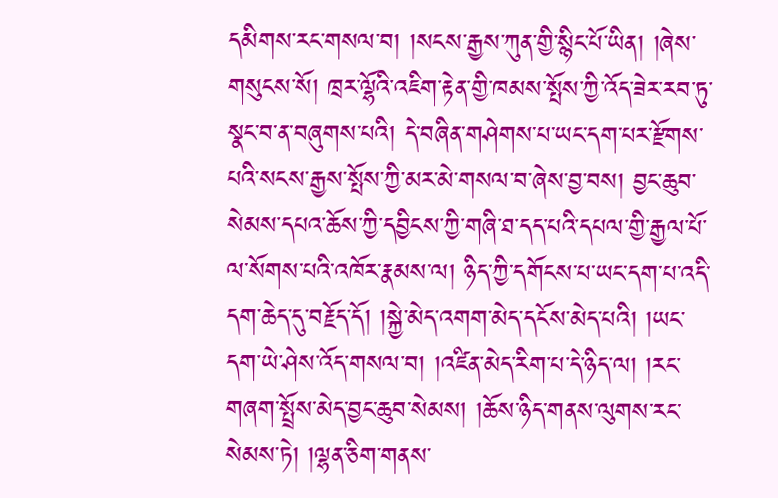དམིགས་རང་གསལ་བ། །སངས་རྒྱས་ཀུན་གྱི་སྙིང་པོ་ཡིན། །ཞེས་གསུངས་སོ། ཁྲར་ལྷོའི་འཇིག་རྟེན་གྱི་ཁམས་སྤོས་ཀྱི་འོད་ཟེར་རབ་ཏུ་སྣང་བ་ན་བཞུགས་པའི། དེ་བཞིན་གཤེགས་པ་ཡང་དག་པར་རྫོགས་པའི་སངས་རྒྱས་སྤོས་ཀྱི་མར་མེ་གསལ་བ་ཞེས་བྱ་བས། བྱང་ཆུབ་སེམས་དཔའ་ཆོས་ཀྱི་དབྱིངས་ཀྱི་གཞི་ཐ་དད་པའི་དཔལ་གྱི་རྒྱལ་པོ་ལ་སོགས་པའི་འཁོར་རྣམས་ལ། ཉིད་ཀྱི་དགོངས་པ་ཡང་དག་པ་འདི་དག་ཆེད་དུ་བརྗོད་དོ། །སྐྱེ་མེད་འགག་མེད་དངོས་མེད་པའི། །ཡང་དག་ཡེ་ཤེས་འོད་གསལ་བ། །འཛིན་མེད་རིག་པ་དེ་ཉིད་ལ། །རང་གཞག་སྤྲོས་མེད་བྱང་ཆུབ་སེམས། །ཆོས་ཉིད་གནས་ལུགས་རང་སེམས་ཏེ། །ལྷན་ཅིག་གནས་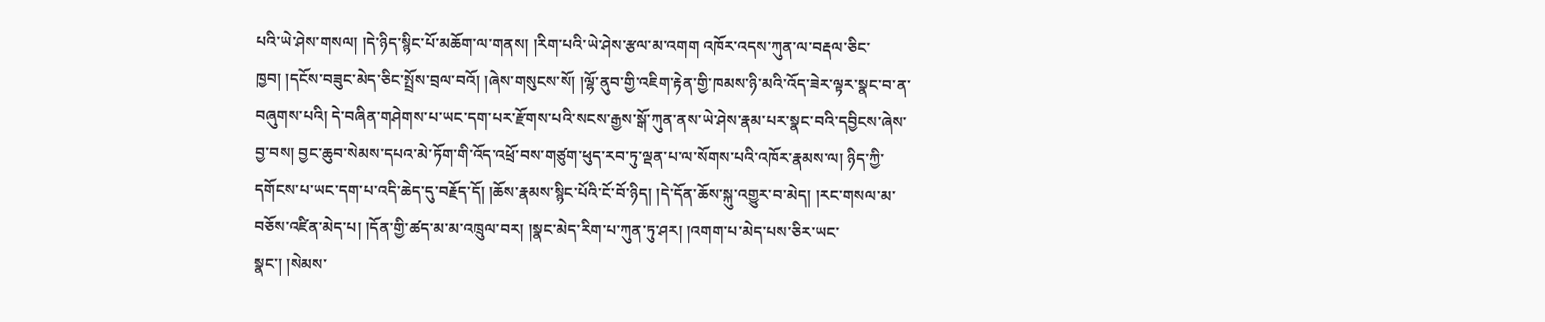པའི་ཡེ་ཤེས་གསལ། །དེ་ཉིད་སྙིང་པོ་མཆོག་ལ་གནས། །རིག་པའི་ཡེ་ཤེས་རྩལ་མ་འགག འཁོར་འདས་ཀུན་ལ་བརྡལ་ཅིང་ཁྱབ། །དངོས་བཟུང་མེད་ཅིང་སྤྲོས་བྲལ་བའོ། །ཞེས་གསུངས་སོ། །ལྷོ་ནུབ་གྱི་འཇིག་རྟེན་གྱི་ཁམས་ཉི་མའི་འོད་ཟེར་ལྟར་སྣང་བ་ན་བཞུགས་པའི། དེ་བཞིན་གཤེགས་པ་ཡང་དག་པར་རྫོགས་པའི་སངས་རྒྱས་སྒོ་ཀུན་ནས་ཡེ་ཤེས་རྣམ་པར་སྣང་བའི་དབྱིངས་ཞེས་བྱ་བས། བྱང་ཆུབ་སེམས་དཔའ་མེ་ཏོག་གི་འོད་འཕྲོ་བས་གཙུག་ཕུད་རབ་ཏུ་ལྡན་པ་ལ་སོགས་པའི་འཁོར་རྣམས་ལ། ཉིད་ཀྱི་དགོངས་པ་ཡང་དག་པ་འདི་ཆེད་དུ་བརྗོད་དོ། །ཆོས་རྣམས་སྙིང་པོའི་ངོ་བོ་ཉིད། །དེ་དོན་ཆོས་སྐུ་འགྱུར་བ་མེད། །རང་གསལ་མ་བཅོས་འཛིན་མེད་པ། །དོན་གྱི་ཚད་མ་མ་འཁྲུལ་བར། །སྣང་མེད་རིག་པ་ཀུན་ཏུ་ཤར། །འགག་པ་མེད་པས་ཅིར་ཡང་སྣང་། །སེམས་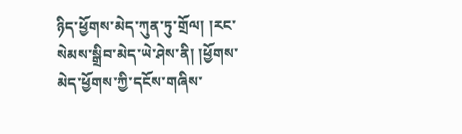ཉིད་ཕྱོགས་མེད་ཀུན་ཏུ་གྲོལ། །རང་སེམས་སྒྲིབ་མེད་ཡེ་ཤེས་ནི། །ཕྱོགས་མེད་ཕྱོགས་ཀྱི་དངོས་གཞིས་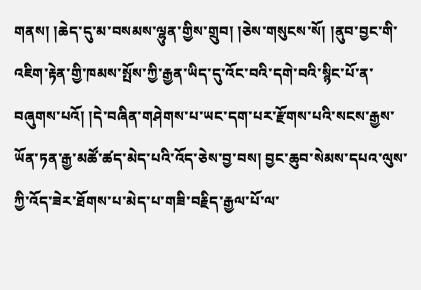གནས། །ཆེད་དུ་མ་བསམས་ལྷུན་གྱིས་གྲུབ། །ཅེས་གསུངས་སོ། །ནུབ་བྱང་གི་འཇིག་རྟེན་གྱི་ཁམས་སྤོས་ཀྱི་རྒྱན་ཡིད་དུ་འོང་བའི་དགེ་བའི་སྙིང་པོ་ན་བཞུགས་པའོ། །དེ་བཞིན་གཤེགས་པ་ཡང་དག་པར་རྫོགས་པའི་སངས་རྒྱས་ཡོན་ཏན་རྒྱ་མཚོ་ཚད་མེད་པའི་འོད་ཅེས་བྱ་བས། བྱང་ཆུབ་སེམས་དཔའ་ལུས་ཀྱི་འོད་ཟེར་ཐོགས་པ་མེད་པ་གཟི་བརྗིད་རྒྱལ་པོ་ལ་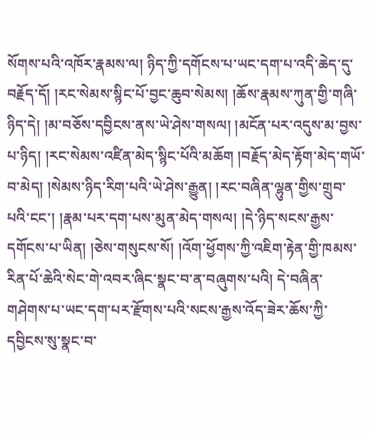སོགས་པའི་འཁོར་རྣམས་ལ། ཉིད་ཀྱི་དགོངས་པ་ཡང་དག་པ་འདི་ཆེད་དུ་བརྗོད་དོ། །རང་སེམས་སྙིང་པོ་བྱང་ཆུབ་སེམས། །ཆོས་རྣམས་ཀུན་གྱི་གཞི་ཉིད་དེ། །མ་བཅོས་དབྱིངས་ནས་ཡེ་ཤེས་གསལ། །མངོན་པར་འདུས་མ་བྱས་པ་ཉིད། །རང་སེམས་འཛིན་མེད་སྙིང་པོའི་མཆོག །བརྗོད་མེད་རྟོག་མེད་གཡོ་བ་མེད། །སེམས་ཉིད་རིག་པའི་ཡེ་ཤེས་རྒྱུན། །རང་བཞིན་ལྷུན་གྱིས་གྲུབ་པའི་ངང་། །རྣམ་པར་དག་པས་མུན་མེད་གསལ། །དེ་ཉིད་སངས་རྒྱས་དགོངས་པ་ཡིན། །ཅེས་གསུངས་སོ། །འོག་ཕྱོགས་ཀྱི་འཇིག་རྟེན་གྱི་ཁམས་རིན་པོ་ཆེའི་སེང་གེ་འབར་ཞིང་སྣང་བ་ན་བཞུགས་པའི། དེ་བཞིན་གཤེགས་པ་ཡང་དག་པར་རྫོགས་པའི་སངས་རྒྱས་འོད་ཟེར་ཆོས་ཀྱི་དབྱིངས་སུ་སྣང་བ་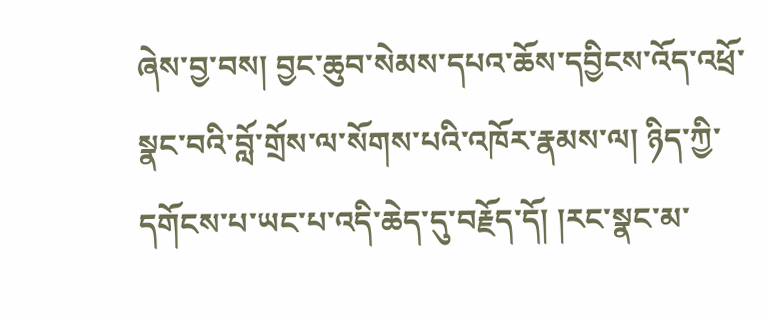ཞེས་བྱ་བས། བྱང་ཆུབ་སེམས་དཔའ་ཆོས་དབྱིངས་འོད་འཕྲོ་སྣང་བའི་བློ་གྲོས་ལ་སོགས་པའི་འཁོར་རྣམས་ལ། ཉིད་ཀྱི་དགོངས་པ་ཡང་པ་འདི་ཆེད་དུ་བརྗོད་དོ། །རང་སྣང་མ་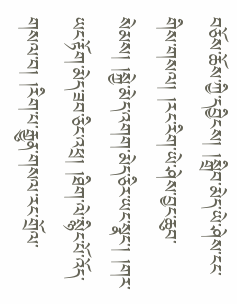བཅོས་ཆོས་ཀྱི་དབྱིངས། །སྒྲིབ་མེད་ཡེ་ཤེས་ངང་གིས་གསལ། །རང་རིག་ཡེ་ཤེས་བྱང་ཆུབ་སེམས། །སྐྱེ་མེད་འགག་མེད་ཅིར་ཡང་སྣང་། །གར་ཡང་རྟོག་མེད་ཟབ་ཅིང་འཕྲ། །ཐིག་ལེ་སྙིང་པོ་འོད་གསལ་བ། །རིག་པ་རྒྱུན་གསལ་རང་གྲོལ་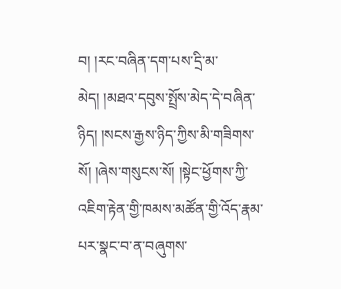བ། །རང་བཞིན་དག་པས་དྲི་མ་མེད། །མཐའ་དབུས་སྤྲོས་མེད་དེ་བཞིན་ཉིད། །སངས་རྒྱས་ཉིད་ཀྱིས་མི་གཟིགས་སོ། །ཞེས་གསུངས་སོ། །སྟེང་ཕྱོགས་ཀྱི་འཇིག་རྟེན་གྱི་ཁམས་མཚོན་གྱི་འོད་རྣམ་པར་སྣང་བ་ན་བཞུགས་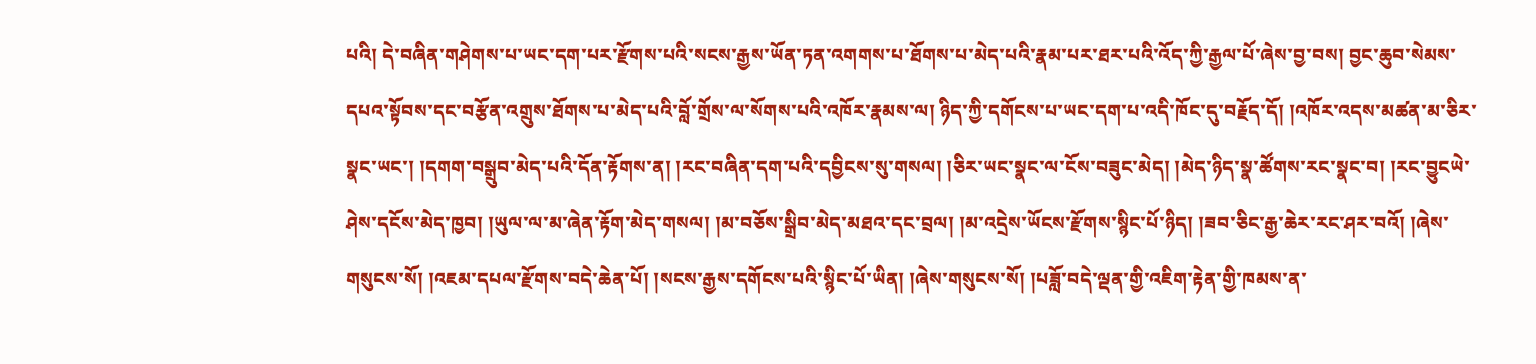པའི། དེ་བཞིན་གཤེགས་པ་ཡང་དག་པར་རྫོགས་པའི་སངས་རྒྱས་ཡོན་ཏན་འགགས་པ་ཐོགས་པ་མེད་པའི་རྣམ་པར་ཐར་པའི་འོད་ཀྱི་རྒྱལ་པོ་ཞེས་བྱ་བས། བྱང་ཆུབ་སེམས་དཔའ་སྟོབས་དང་བརྩོན་འགྲུས་ཐོགས་པ་མེད་པའི་བློ་གྲོས་ལ་སོགས་པའི་འཁོར་རྣམས་ལ། ཉིད་ཀྱི་དགོངས་པ་ཡང་དག་པ་འདི་ཁོང་དུ་བརྗོད་དོ། །འཁོར་འདས་མཚན་མ་ཅིར་སྣང་ཡང་། །དགག་བསྒྲུབ་མེད་པའི་དོན་རྟོགས་ན། །རང་བཞིན་དག་པའི་དབྱིངས་སུ་གསལ། །ཅིར་ཡང་སྣང་ལ་ངོས་བཟུང་མེད། །མེད་ཉིད་སྣ་ཚོགས་རང་སྣང་བ། །རང་བྱུངཡེ་ཤེས་དངོས་མེད་ཁྱབ། །ཡུལ་ལ་མ་ཞེན་རྟོག་མེད་གསལ། །མ་བཅོས་སྒྲིབ་མེད་མཐའ་དང་བྲལ། །མ་འདྲེས་ཡོངས་རྫོགས་སྙིང་པོ་ཉིད། །ཟབ་ཅིང་རྒྱ་ཆེར་རང་ཤར་བའོ། །ཞེས་གསུངས་སོ། །འཇམ་དཔལ་རྫོགས་བདེ་ཆེན་པོ། །སངས་རྒྱས་དགོངས་པའི་སྙིང་པོ་ཡིན། །ཞེས་གསུངས་སོ། །པཟློ་བདེ་ལྡན་གྱི་འཇིག་རྟེན་གྱི་ཁམས་ན་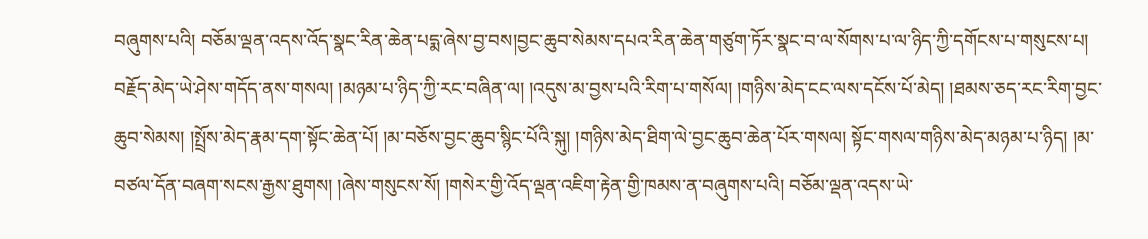བཞུགས་པའི། བཅོམ་ལྡན་འདས་འོད་སྣང་རིན་ཆེན་པདྨ་ཞེས་བྱ་བས།བྱང་ཆུབ་སེམས་དཔའ་རིན་ཆེན་གཙུག་ཏོར་སྣང་བ་ལ་སོགས་པ་ལ་ཉིད་ཀྱི་དགོངས་པ་གསུངས་པ། བརྗོད་མེད་ཡེ་ཤེས་གདོད་ནས་གསལ། །མཉམ་པ་ཉིད་ཀྱི་རང་བཞིན་ལ། །འདུས་མ་བྱས་པའི་རིག་པ་གསོལ། །གཉིས་མེད་ངང་ལས་དངོས་པོ་མེད། །ཐམས་ཅད་རང་རིག་བྱང་ཆུབ་སེམས། །སྤྲོས་མེད་རྣམ་དག་སྟོང་ཆེན་པོ། །མ་བཅོས་བྱང་ཆུབ་སྙིང་པོའི་སྐུ། །གཉིས་མེད་ཐིག་ལེ་བྱང་ཆུབ་ཆེན་པོར་གསལ། སྟོང་གསལ་གཉིས་མེད་མཉམ་པ་ཉིད། །མ་བཙལ་དོན་བཞག་སངས་རྒྱས་ཐུགས། །ཞེས་གསུངས་སོ། །གསེར་གྱི་འོད་ལྡན་འཇིག་རྟེན་གྱི་ཁམས་ན་བཞུགས་པའི། བཅོམ་ལྡན་འདས་ཡེ་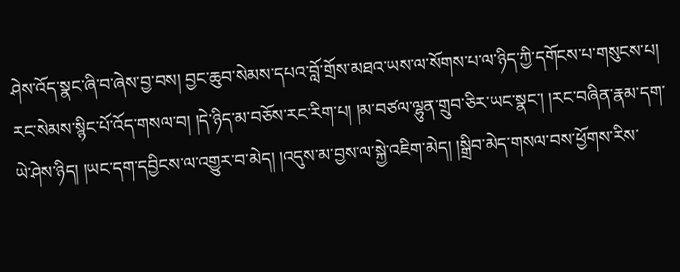ཤེས་འོད་སྣང་ཞི་བ་ཞེས་བྱ་བས། བྱང་ཆུབ་སེམས་དཔའ་བློ་གྲོས་མཐའ་ཡས་ལ་སོགས་པ་ལ་ཉིད་ཀྱི་དགོངས་པ་གསུངས་པ། རང་སེམས་སྙིང་པོ་འོད་གསལ་བ། །དེ་ཉིད་མ་བཅོས་རང་རིག་པ། །མ་བཙལ་ལྷུན་གྲུབ་ཅིར་ཡང་སྣང་། །རང་བཞིན་རྣམ་དག་ཡེ་ཤེས་ཉིད། །ཡང་དག་དབྱིངས་ལ་འགྱུར་བ་མེད། །འདུས་མ་བྱས་ལ་སྐྱེ་འཇིག་མེད། །སྒྲིབ་མེད་གསལ་བས་ཕྱོགས་རིས་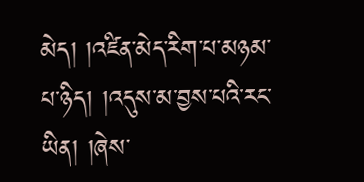མེད། །འཛིན་མེད་རིག་པ་མཉམ་པ་ཉིད། །འདུས་མ་བྱས་པའི་རང་ཡིན། །ཞེས་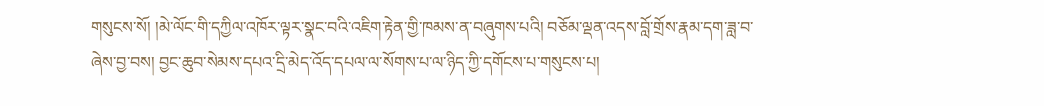གསུངས་སོ། །མེ་ལོང་གི་དཀྱིལ་འཁོར་ལྟར་སྣང་བའི་འཇིག་རྟེན་གྱི་ཁམས་ན་བཞུགས་པའི། བཅོམ་ལྡན་འདས་བློ་གྲོས་རྣམ་དག་ཟླ་བ་ཞེས་བྱ་བས། བྱང་ཆུབ་སེམས་དཔའ་དྲི་མེད་འོད་དཔལ་ལ་སོགས་པ་ལ་ཉིད་ཀྱི་དགོངས་པ་གསུངས་པ།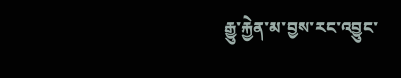རྒྱུ་རྐྱེན་མ་བྱས་རང་འབྱུང་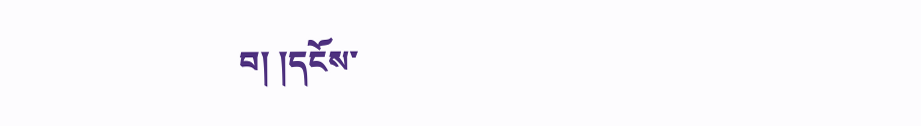བ། །དངོས་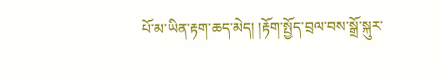པོ་མ་ཡིན་རྟག་ཆད་མེད། །རྟོག་སྤྱོད་བྲལ་བས་སྒྲོ་སྐུར་